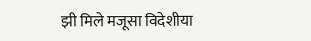झी मिले मजूसा विदेशीया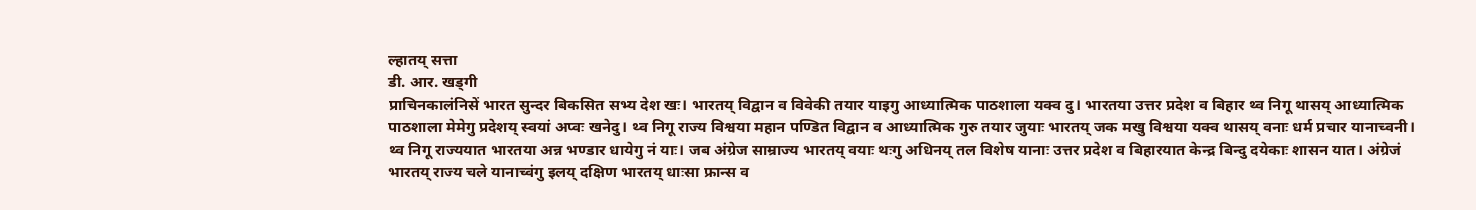ल्हातय् सत्ता
डी. आर. खड्गी
प्राचिनकालंनिसें भारत सुन्दर बिकसित सभ्य देश खः। भारतय् विद्वान व विवेकी तयार याइगु आध्यात्मिक पाठशाला यक्व दु। भारतया उत्तर प्रदेश व बिहार थ्व निगू थासय् आध्यात्मिक पाठशाला मेमेगु प्रदेशय् स्वयां अप्वः खनेदु। थ्व निगू राज्य विश्वया महान पण्डित विद्वान व आध्यात्मिक गुरु तयार जुयाः भारतय् जक मखु विश्वया यक्व थासय् वनाः धर्म प्रचार यानाच्वनी। थ्व निगू राज्ययात भारतया अन्न भण्डार धायेगु नं याः। जब अंग्रेज साम्राज्य भारतय् वयाः थःगु अधिनय् तल विशेष यानाः उत्तर प्रदेश व बिहारयात केन्द्र बिन्दु दयेकाः शासन यात। अंग्रेजं भारतय् राज्य चले यानाच्वंगु इलय् दक्षिण भारतय् धाःसा फ्रान्स व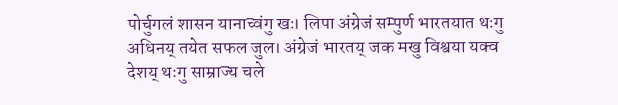पोर्चुगलं शासन यानाच्वंगु खः। लिपा अंग्रेजं सम्पुर्ण भारतयात थःगु अधिनय् तयेत सफल जुल। अंग्रेजं भारतय् जक मखु विश्वया यक्व देशय् थःगु साम्राज्य चले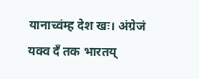यानाच्वंम्ह देश खः। अंग्रेजं यक्व दँ तक भारतय्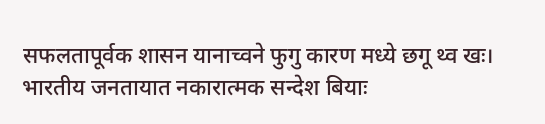सफलतापूर्वक शासन यानाच्वने फुगु कारण मध्ये छगू थ्व खः। भारतीय जनतायात नकारात्मक सन्देश बियाः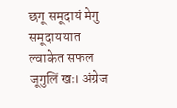छगू समूदायं मेगु समूदाययात ल्वाकेत सफल जूगुलिं खः। अंग्रेज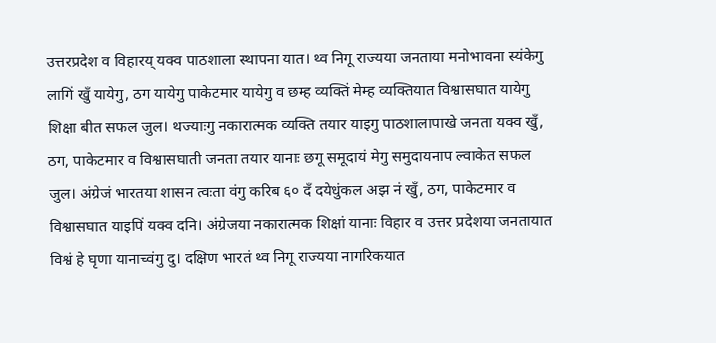उत्तरप्रदेश व विहारय् यक्व पाठशाला स्थापना यात। थ्व निगू राज्यया जनताया मनोभावना स्यंकेगु लागिं खुँ यायेगु, ठग यायेगु पाकेटमार यायेगु व छम्ह व्यक्तिं मेम्ह व्यक्तियात विश्वासघात यायेगु शिक्षा बीत सफल जुल। थज्याःगु नकारात्मक व्यक्ति तयार याइगु पाठशालापाखे जनता यक्व खुँ, ठग, पाकेटमार व विश्वासघाती जनता तयार यानाः छगू समूदायं मेगु समुदायनाप ल्वाकेत सफल जुल। अंग्रेजं भारतया शासन त्वःता वंगु करिब ६० दँ दयेधुंकल अझ नं खुँ, ठग, पाकेटमार व विश्वासघात याइपिं यक्व दनि। अंग्रेजया नकारात्मक शिक्षां यानाः विहार व उत्तर प्रदेशया जनतायात विश्वं हे घृणा यानाच्वंगु दु। दक्षिण भारतं थ्व निगू राज्यया नागरिकयात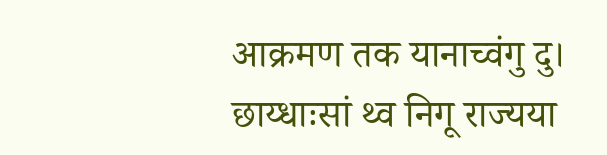आक्रमण तक यानाच्वंगु दु। छाय्धाःसां थ्व निगू राज्यया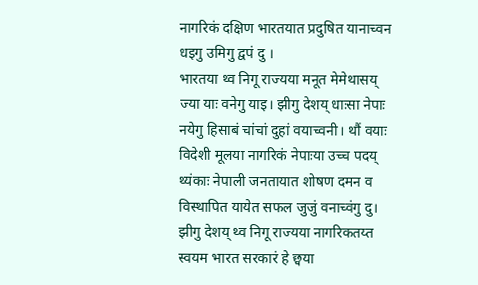नागरिकं दक्षिण भारतयात प्रदुषित यानाच्वन धइगु उमिगु द्वपं दु ।
भारतया थ्व निगू राज्यया मनूत मेमेथासय् ज्या याः वनेगु याइ। झीगु देशय् धाःसा नेपाः नयेगु हिसाबं चांचां दुहां वयाच्वनी। थौं वयाः विदेशी मूलया नागरिकं नेपाःया उच्च पदय् थ्यंकाः नेपाली जनतायात शोषण दमन व विस्थापित यायेत सफल जुजुं वनाच्वंगु दु। झीगु देशय् थ्व निगू राज्यया नागरिकतय्त स्वयम भारत सरकारं हे छ्वया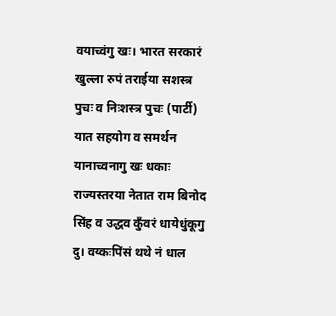वयाच्वंगु खः। भारत सरकारं खुल्ला रुपं तराईया सशस्त्र पुचः व निःशस्त्र पुचः (पार्टी) यात सहयोग व समर्थन यानाच्वनागु खः धकाः राज्यस्तरया नेतात राम बिनोद सिंह व उद्धव कुँवरं धायेधुंकूगु दु। वय्कःपिंसं थथे नं धाल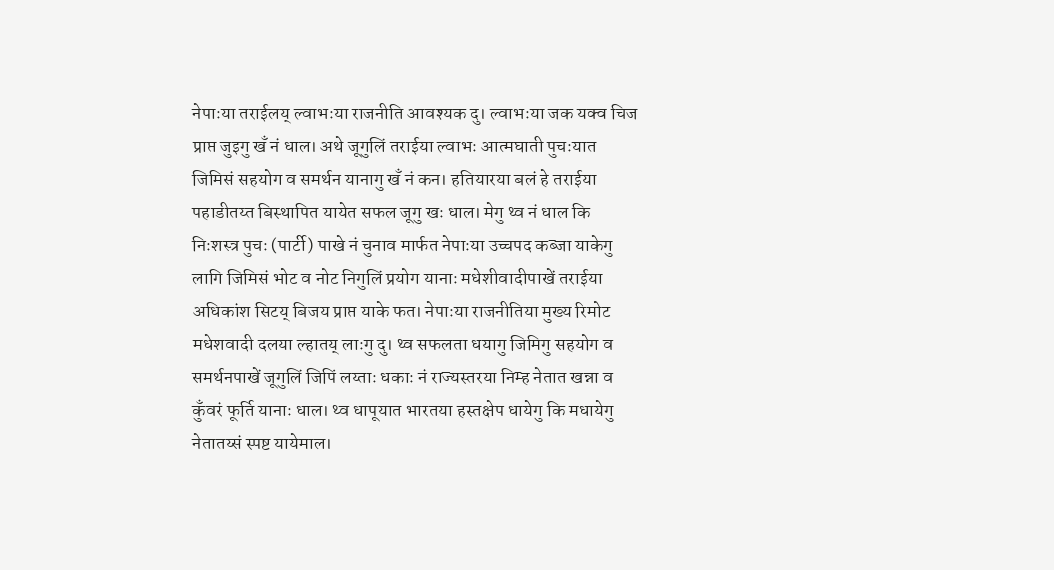नेपाःया तराईलय् ल्वाभःया राजनीति आवश्यक दु। ल्वाभःया जक यक्व चिज प्राप्त जुइगु खँ नं धाल। अथे जूगुलिं तराईया ल्वाभः आत्मघाती पुचःयात जिमिसं सहयोग व समर्थन यानागु खँ नं कन। हतियारया बलं हे तराईया पहाडीतय्त बिस्थापित यायेत सफल जूगु खः धाल। मेगु थ्व नं धाल कि निःशस्त्र पुचः (पार्टी) पाखे नं चुनाव मार्फत नेपाःया उच्चपद कब्जा याकेगु लागि जिमिसं भोट व नोट निगुलिं प्रयोग यानाः मधेशीवादीपाखें तराईया अधिकांश सिटय् बिजय प्राप्त याके फत। नेपाःया राजनीतिया मुख्य रिमोट मधेशवादी दलया ल्हातय् लाःगु दु। थ्व सफलता धयागु जिमिगु सहयोग व समर्थनपाखें जूगुलिं जिपिं लय्ताः धकाः नं राज्यस्तरया निम्ह नेतात खन्ना व कुँवरं फूर्ति यानाः धाल। थ्व धापूयात भारतया हस्तक्षेप धायेगु कि मधायेगु नेतातय्सं स्पष्ट यायेमाल।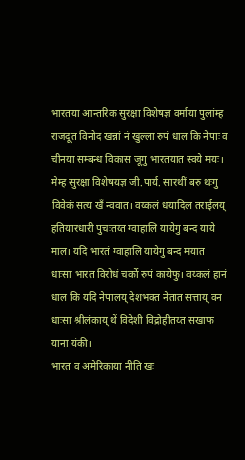भारतया आन्तरिक सुरक्षा विशेषज्ञ वर्माया पुलांम्ह राजदूत विनोद खन्नां नं खुल्ला रुपं धाल कि नेपाः व चीनया सम्बन्ध विकास जूगु भारतयात स्वये मयः। मेम्ह सुरक्षा विशेषयज्ञ जी.पार्य. सारथीं बरु थःगु विवेकं सत्य खँ न्ववात। वय्कलं धयादिल तराईलय् हतियारधारी पुचःतय्त ग्वाहालि यायेगु बन्द याये माल। यदि भारतं ग्वाहालि यायेगु बन्द मयात धाःसा भारत विरोधं चर्को रुपं कायेफु। वय्कलं हानं धाल कि यदि नेपालय् देशभक्त नेतात सत्ताय् वन धाःसा श्रीलंकाय् थें विदेशी विद्रोहीतय्त सखाफ याना यंकी।
भारत व अमेरिकाया नीति खः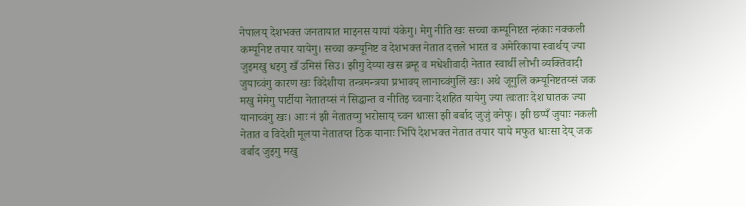नेपालय् देशभक्त जनतायात माइनस यायां यंकेगु। मेगु नीति खः सच्चा कम्यूनिष्टत न्हंकाः नक्कली कम्यूनिष्ट तयार यायेगु। सच्चा कम्यूनिष्ट व देशभक्त नेतात दत्तले भारत व अमेरिकाया स्वार्थय् ज्या जुइमखु धइगु खँ उमिसं सिउ। झीगु देय्या खस ब्रम्हू व मधेशीवादी नेतात स्वार्थी लोभी व्यक्तिवादी जुयाच्वंगु कारण खः विदेशीया तन्त्रमन्त्रया प्रभावय् लानाच्वंगुलिं खः। अथे जूगुलिं कम्यूनिष्टतय्सं जक मखु मेमेगु पार्टीया नेतातय्सं नं सिद्धान्त व नीतिइ च्वनाः देशहित यायेगु ज्या त्वःताः देश घातक ज्या यानाच्वंगु खः। आः नं झी नेतातय्गु भरोसाय् च्वन धाःसा झी बर्बाद जुजुं वनेफु। झी छप्पँ जुयाः नकली नेतात व विदेशी मूलया नेतातय्त ठिक यानाः भिंपिं देशभक्त नेतात तयार याये मफुत धाःसा देय् जक वर्बाद जुइगु मखु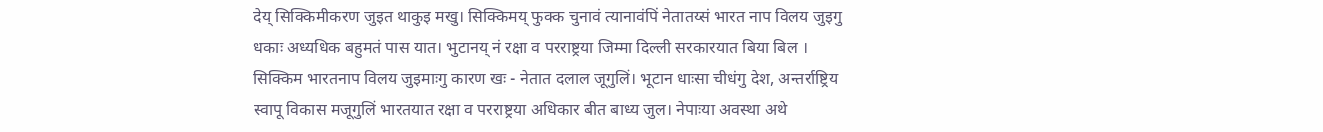देय् सिक्किमीकरण जुइत थाकुइ मखु। सिक्किमय् फुक्क चुनावं त्यानावंपिं नेतातय्सं भारत नाप विलय जुइगु धकाः अध्यधिक बहुमतं पास यात। भुटानय् नं रक्षा व परराष्ट्रया जिम्मा दिल्ली सरकारयात बिया बिल ।
सिक्किम भारतनाप विलय जुइमाःगु कारण खः - नेतात दलाल जूगुलिं। भूटान धाःसा चीधंगु देश, अन्तर्राष्ट्रिय स्वापू विकास मजूगुलिं भारतयात रक्षा व परराष्ट्रया अधिकार बीत बाध्य जुल। नेपाःया अवस्था अथे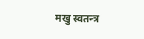मखु स्वतन्त्र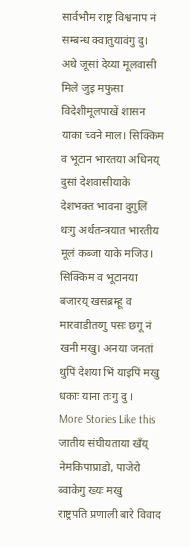सार्वभौम राष्ट्र विश्वनाप नं सम्बन्ध क्वातुयावंगु दु। अथे जूसां देय्या मूलवासी मिले जुइ मफुसा विदेशीमूलपाखें शासन याका च्वने माल। सिक्किम व भूटान भारतया अधिनय् दुसां देशवासीयाके देशभक्त भावना दुगुलिं थःगु अर्थतन्त्रयात भारतीय मूलं कब्जा याके मजिउ। सिक्किम व भूटानया बजारय् खसब्रम्हू व मारवाडीतय्गु पसः छगू नं खनी मखु। अनया जनतां थुपिं देशया भिं याइपिं मखु धकाः याना तःगु दु ।
More Stories Like this
जातीय संघीयताया खँय् नेमकिपाप्राडो, पाजेरो ब्वाकेगु ख्यः मखु
राष्ट्रपति प्रणाली बारे विवाद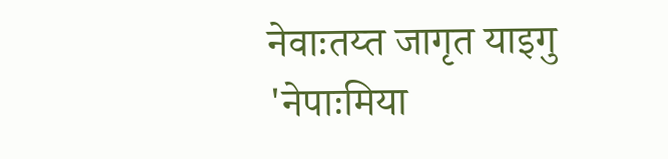नेवाःतय्त जागृत याइगु 'नेपाःमिया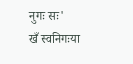नुगः सः'
खँ स्वनिगःया